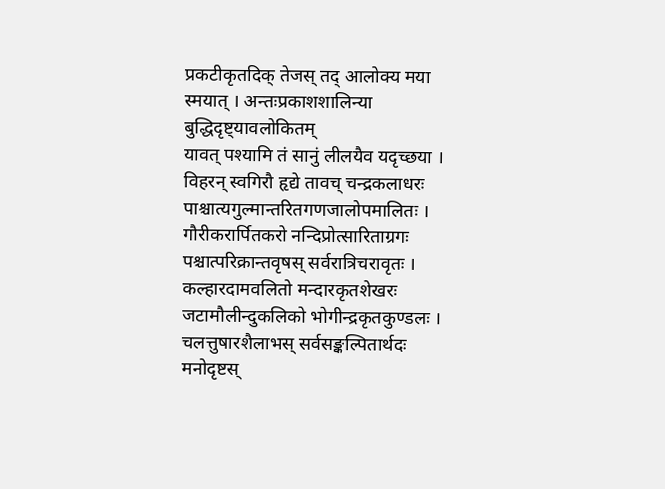प्रकटीकृतदिक् तेजस् तद् आलोक्य मया स्मयात् । अन्तःप्रकाशशालिन्या बुद्धिदृष्ट्यावलोकितम्
यावत् पश्यामि तं सानुं लीलयैव यदृच्छया । विहरन् स्वगिरौ हृद्ये तावच् चन्द्रकलाधरः
पाश्चात्यगुल्मान्तरितगणजालोपमालितः । गौरीकरार्पितकरो नन्दिप्रोत्सारिताग्रगः
पश्चात्परिक्रान्तवृषस् सर्वरात्रिचरावृतः । कल्हारदामवलितो मन्दारकृतशेखरः
जटामौलीन्दुकलिको भोगीन्द्रकृतकुण्डलः । चलत्तुषारशैलाभस् सर्वसङ्कल्पितार्थदः
मनोदृष्टस्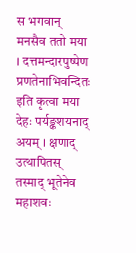स भगवान् मनसैव ततो मया । दत्तमन्दारपुष्पेण प्रणतेनाभिवन्दितः
इति कृत्वा मया देहः पर्यङ्कशयनाद् अयम् । क्षणाद् उत्थापितस् तस्माद् भूतेनेव महाशवः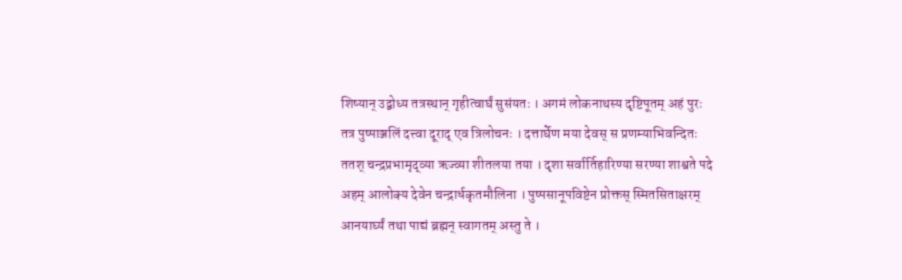शिष्यान् उद्बोध्य तत्रस्थान् गृहीत्वार्घं सुसंयतः । अगमं लोकनाथस्य दृष्टिपूतम् अहं पुरः
तत्र पुष्पाञ्जलिं दत्त्वा दूराद् एव त्रिलोचनः । दत्तार्घेण मया देवस् स प्रणम्याभिवन्दितः
ततश् चन्द्रप्रभामृद्व्या ऋज्व्या शीतलया तया । दृशा सर्वार्तिहारिण्या सरण्या शाश्वते पदे
अहम् आलोक्य देवेन चन्द्रार्धकृतमौलिना । पुष्पसानूपविष्टेन प्रोक्तस् स्मितसिताक्षरम्
आनयार्घ्यं तथा पाद्यं ब्रह्मन् स्वागतम् अस्तु ते ।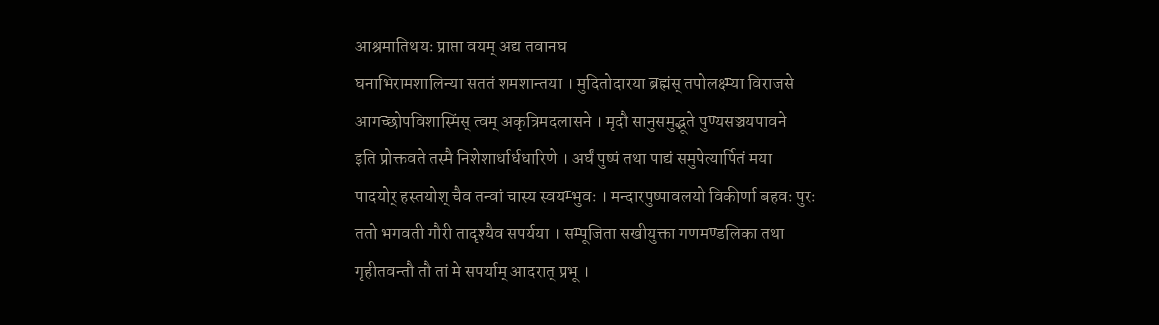आश्रमातिथयः प्राप्ता वयम् अद्य तवानघ
घनाभिरामशालिन्या सततं शमशान्तया । मुदितोदारया ब्रह्मंस् तपोलक्ष्म्या विराजसे
आगच्छोपविशास्मिंस् त्वम् अकृत्रिमदलासने । मृदौ सानुसमुद्भूते पुण्यसञ्चयपावने
इति प्रोक्तवते तस्मै निशेशार्धार्धधारिणे । अर्घं पुष्पं तथा पाद्यं समुपेत्यार्पितं मया
पादयोर् हस्तयोश् चैव तन्वां चास्य स्वयम्भुवः । मन्दारपुष्पावलयो विकीर्णा बहवः पुरः
ततो भगवती गौरी तादृश्यैव सपर्यया । सम्पूजिता सखीयुक्ता गणमण्डलिका तथा
गृहीतवन्तौ तौ तां मे सपर्याम् आदरात् प्रभू ।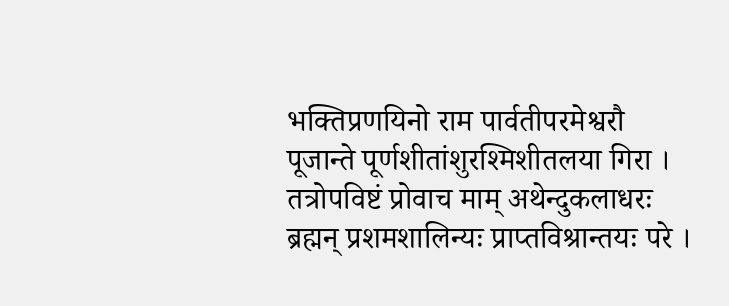भक्तिप्रणयिनो राम पार्वतीपरमेश्वरौ
पूजान्ते पूर्णशीतांशुरश्मिशीतलया गिरा । तत्रोपविष्टं प्रोवाच माम् अथेन्दुकलाधरः
ब्रह्मन् प्रशमशालिन्यः प्राप्तविश्रान्तयः परे ।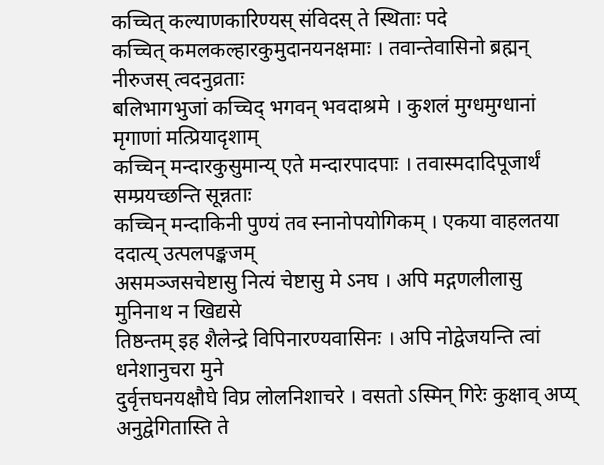कच्चित् कल्याणकारिण्यस् संविदस् ते स्थिताः पदे
कच्चित् कमलकल्हारकुमुदानयनक्षमाः । तवान्तेवासिनो ब्रह्मन् नीरुजस् त्वदनुव्रताः
बलिभागभुजां कच्चिद् भगवन् भवदाश्रमे । कुशलं मुग्धमुग्धानां मृगाणां मत्प्रियादृशाम्
कच्चिन् मन्दारकुसुमान्य् एते मन्दारपादपाः । तवास्मदादिपूजार्थं सम्प्रयच्छन्ति सून्नताः
कच्चिन् मन्दाकिनी पुण्यं तव स्नानोपयोगिकम् । एकया वाहलतया ददात्य् उत्पलपङ्कजम्
असमञ्जसचेष्टासु नित्यं चेष्टासु मे ऽनघ । अपि मद्गणलीलासु मुनिनाथ न खिद्यसे
तिष्ठन्तम् इह शैलेन्द्रे विपिनारण्यवासिनः । अपि नोद्वेजयन्ति त्वां धनेशानुचरा मुने
दुर्वृत्तघनयक्षौघे विप्र लोलनिशाचरे । वसतो ऽस्मिन् गिरेः कुक्षाव् अप्य् अनुद्वेगितास्ति ते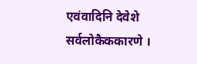एवंवादिनि देवेशे सर्वलोकैककारणे ।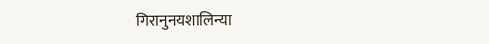गिरानुनयशालिन्या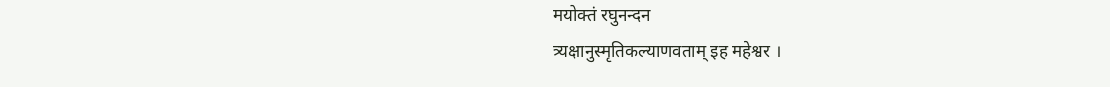मयोक्तं रघुनन्दन
त्र्यक्षानुस्मृतिकल्याणवताम् इह महेश्वर ।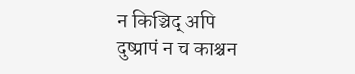न किञ्चिद् अपि दुष्प्रापं न च काश्चन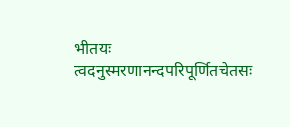भीतयः
त्वदनुस्मरणानन्दपरिपूर्णितचेतसः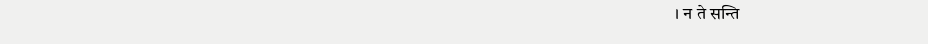। न ते सन्ति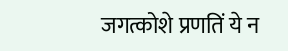जगत्कोशे प्रणतिं ये न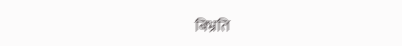बिभ्रति